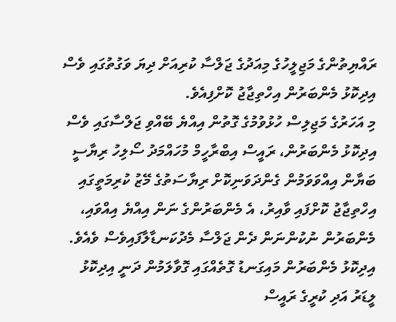ރައްޔިތުންގެ މަޖިލީހުގެ މިއަދުގެ ޖަލްސާ ކުރިއަށް ދިޔަ ވަގުތުގައި ވެސް އިދިކޮޅު މެންބަރުން އިހްތިޖާޖު ކޮށްފިއެވެ.
މި އަހަރުގެ މަޖިލިސް ހުޅުވުމުގެ ގޮތުން އިއްޔެ ބޭއްވި ޖަލްސާގައި ވެސް އިދިކޮޅު މެންބަރުން، ރައީސް އިބްރާހީމް މުހައްމަދު ސޯލިހު ރިޔާސީ ބަޔާން އިއްވަވަމުން ގެންދަވަނިކޮށް ރިޔާސަތުގެ މޭޒު ކުރިމަތީގައި އިހްތިޖާޖު ކޮށްފައި ވާއިރު، އެ މެންބަރުންގެ ނަން އިއްޔެ އިއްވައި، މެންބަރުން ނުކުންނަން ދެން ޖަލްސާ މެދުކަނޑާލާފައިވެސް ވެއެވެ.
އިދިކޮޅު މެންބަރުން މައިގަނޑު ގޮތެއްގައި ގޮވާލަމުން ދަނީ އިދިކޮޅު ލީޑަރު އަދި ކުރީގެ ރައީސް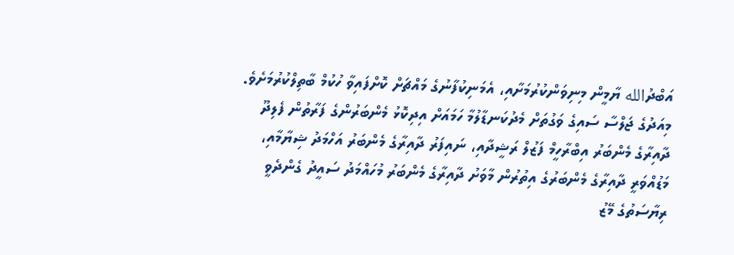އަބްދުالله ޔާމީން މިނިވަންކުރުމަށާއި، އެމަނިކުފާނުގެ މައްޗަށް ކޮށްފައިވާ ހުކުމް ބާތިލްކުރުމަށެވެ.
މިއަދުގެ ޖަލްސާ ސައިގެ ވަގުތަށް މެދުކަނޑާލުމާ ހަމައަށް އިދިކޮޅު މެންބަރުންގެ ފަރާތުން ފެލިދޫ ދާއިރާގެ މެންބަރު އިބްރާހީމް ފަޒުލް ރަޝީދާއި، ނައިފަރު ދާއިރާގެ މެންބަރު އަހްމަދު ޝިޔާމާއި، މަޑުއްވަރީ ދާއިރާގެ މެންބަރުގެ އިތުރުން މާވަށު ދާއިރާގެ މެންބަރު މުހައްމަދު ސައީދު ގެންދެވީ ރިޔާސަތުގެ މޭޒު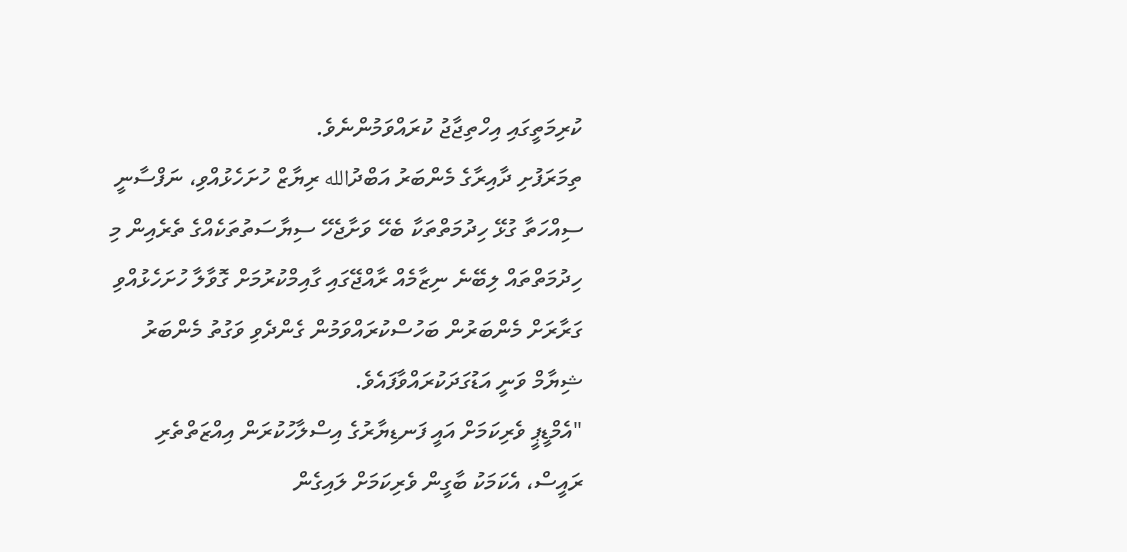ކުރިމަތީގައި އިހްތިޖާޖު ކުރައްވަމުންނެވެ.
ތިމަރަފުށި ދާއިރާގެ މެންބަރު އަބްދުالله ރިޔާޒް ހުށަހެޅުއްވި، ނަފްސާނީ ސިއްހަތާ ގުޅޭ ހިދުމަތްތަކާ ބެހޭ ވަށާޖެހޭ ސިޔާސަތުތަކެއްގެ ތެރެއިން މި ހިދުމަތްތައް ލިބޭނެ ނިޒާމެއް ރާއްޖޭގައި ގާއިމްކުރުމަށް ގޮވާލާ ހުށަހެޅުއްވި ގަރާރަށް މެންބަރުން ބަހުސްކުރައްވަމުން ގެންދެވި ވަގުތު މެންބަރު ޝިޔާމް ވަނީ އަޑުގަދަކުރައްވާފައެވެ.
"އެމްޑީޕީ ވެރިކަމަށް އައީ ފަނޑިޔާރުގެ އިސްލާހުކުރަން އިއްޒަތްތެރި ރައީސް، އެކަމަކު ބާގީން ވެރިކަމަށް ލައިގެން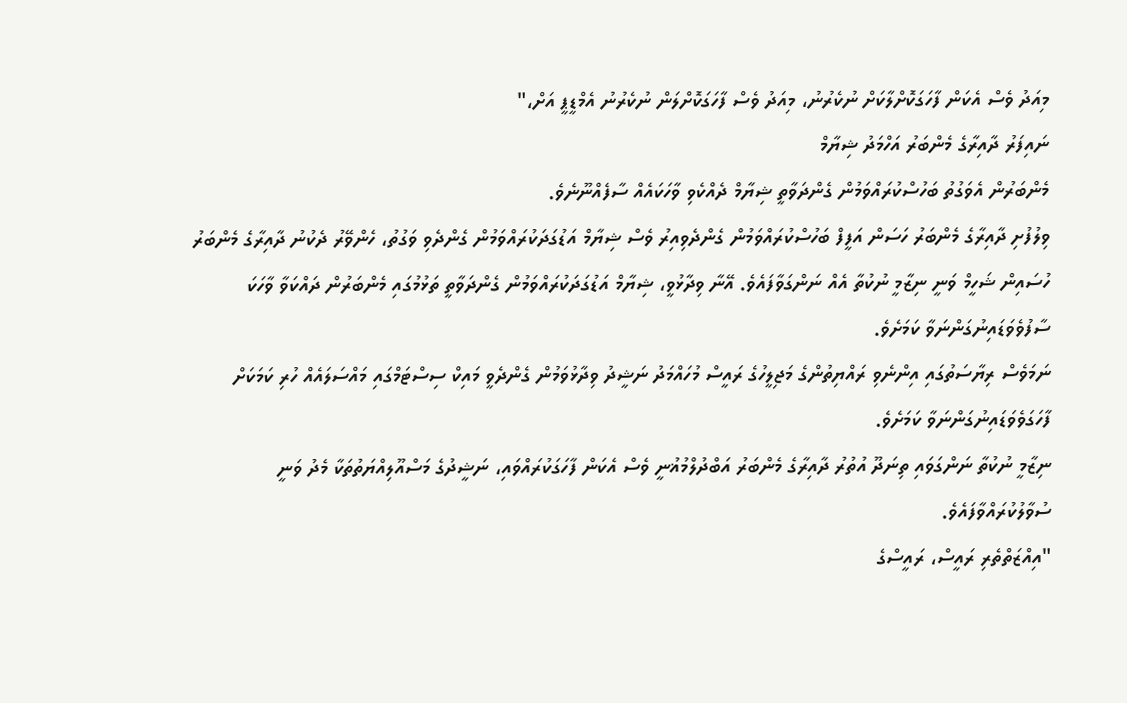މިއަދު ވެސް އެކަން ފާހަގަކޮށްލާކަށް ނުކެރުނު، މިއަދު ވެސް ފާހަގަކޮށްލަން ނުކެރުނު އެމްޑީޕީ އަށް،"
ނައިފަރު ދާއިރާގެ މެންބަރު އަހްމަދު ޝިޔާމް
މެންބަރުން އެވަގުތު ބަހުސްކުރައްވަމުން ގެންދަވާތީ ޝިޔާމް ދެއްކެވި ވާހަކައެއް ސާފެއްނޫނެވެ.
ވިލުފުށި ދާއިރާގެ މެންބަރު ހަސަން އަފީފް ބަހުސްކުރައްވަމުން ގެންދެވިއިރު ވެސް ޝިޔާމް އަޑުގަދަކުރައްވަމުން ގެންދެވި ވަގުތު، ހެންވޭރު ދެކުނު ދާއިރާގެ މެންބަރު ހުސައިން ޝަހީމް ވަނީ ނިޒާމީ ނުކުތާ އެއް ނަންގަވާފައެވެ. އޭނާ ވިދާޅުވީ، ޝިޔާމް އަޑުގަދަކުރައްވަމުން ގެންދަވާތީ ތަޅުމުގައި މެންބަރުން ދައްކަވާ ވާހަކަ ސާފުވެވަޑައިނުގަންނަވާ ކަމަށެވެ.
ނަމަވެސް ރިޔާސަތުގައި އިންނެވި ރައްޔިތުންގެ މަޖިލީހުގެ ރައީސް މުހައްމަދު ނަޝީދު ވިދާޅުވަމުން ގެންދެވީ މައިކް ސިސްޓަމްގައި މައްސަލައެއް ހުރި ކަމަކަށް ފާހަގަވެވަޑައިނުގަންނަވާ ކަމަށެވެ.
ނިޒާމީ ނުކުތާ ނަންގަވައި ތިނަދޫ އުތުރު ދާއިރާގެ މެންބަރު އަބްދުލްމުޣުނީ ވެސް އެކަން ފާހަގަކުރައްވައި، ނަޝީދުގެ މަސްއޫލިއްޔަތުތަކާ މެދު ވަނީ ސުވާލުކުރައްވާފައެވެ.
"އިއްޒަތްތެރި ރައީސް، ރައީސްގެ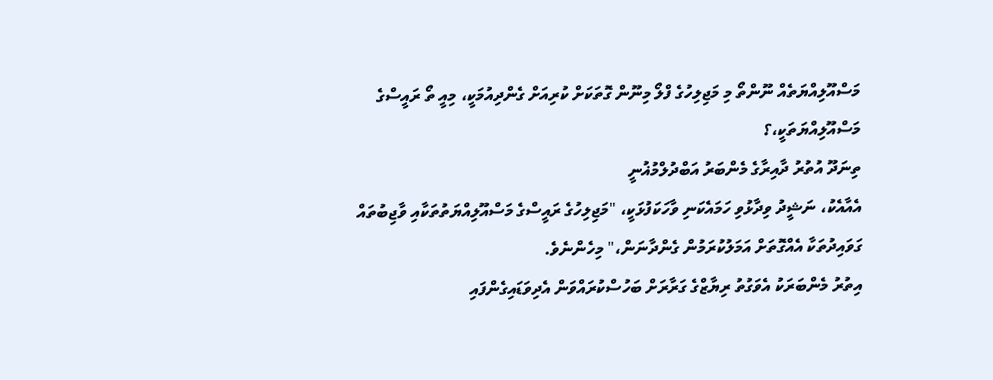މަސްއޫލިއްޔަތެއް ނޫންތޯ މި މަޖިލިހުގެ ފްލޯ މިނޫން ގޮތަކަށް ކުރިއަށް ގެންދިއުމަކީ، މިއީ ތޯ ރައީސްގެ މަސްއޫލިއްޔަތަކީ،؟
ތިނަދޫ އުތުރު ދާއިރާގެ މެންބަރު އަބްދުލްމުޣުނީ
އެއާއެކު، ނަޝީދު ވިދާޅުވި ހަމައެކަނި ވާހަކަފުޅަކީ، "މަޖިލިހުގެ ރައީސްގެ މަސްއޫލިއްޔަތުތަކާއި ވާޖިބުތައް ގަވައިދުތަކާ އެއްގޮތަށް އަމަލުކުރަމުން ގެންދާނަން،" މިހެންނެވެ.
އިތުރު މެންބަރަކު އެވަގުތު ރިޔާޒްގެ ގަރާރަށް ބަހުސްކުރައްވަން އެދިވަޑައިގެންފައި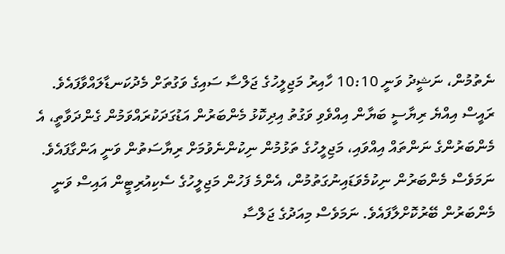ނެތުމުން، ނަޝީދު ވަނީ 10:10 ހާއިރު މަޖިލީހުގެ ޖަލްސާ ސައިގެ ވަގުތަށް މެދުކަނޑާލައްވާފައެވެ.
ރައީސް އިއްޔެ ރިޔާސީ ބަޔާން އިއްވެވި ވަގުތު އިދިކޮޅު މެންބަރުން އަޑުގަދަކުރައްވަމުން ގެންދަވާތީ، އެ މެންބަރުންގެ ނަންތައް އިއްވައި، މަޖިލީހުގެ ތަޅުމުން ނިކުންނެވުމަށް ރިޔާސަތުން ވަނީ އަންގާފައެވެ. ނަމަވެސް މެންބަރުން ނިކުމެވަޑައިނުގަތުމުން، އެންމެ ފަހުން މަޖިލީހުގެ ސެކިއުރިޓީން އައިސް ވަނީ މެންބަރުން ބޭރުކޮށްލާފައެވެ. ނަމަވެސް މިއަދުގެ ޖަލްސާ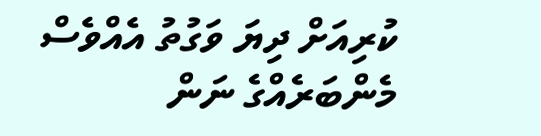ކުރިއަށް ދިޔަ ވަގުތު އެއްވެސް މެންބަރެއްގެ ނަން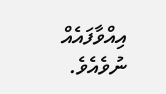އިއްވާފައެއް ނުވެއެވެ.